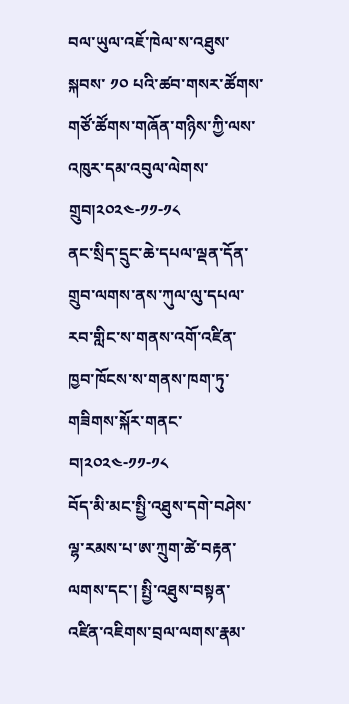བལ་ཡུལ་འཇོ་ཁེལ་ས་འཐུས་སྐབས་ ༡༠ པའི་ཚབ་གསར་ཚོགས་གཙོ་ཚོགས་གཞོན་གཉིས་ཀྱི་ལས་འཁུར་དམ་འབུལ་ལེགས་གྲུབ།༢༠༢༤-༡༡-༡༨
ནང་སྲིད་དྲུང་ཆེ་དཔལ་ལྡན་དོན་གྲུབ་ལགས་ནས་ཀུལ་ལུ་དཔལ་རབ་གླིང་ས་གནས་འགོ་འཛིན་ཁྱབ་ཁོངས་ས་གནས་ཁག་ཏུ་གཟིགས་སྐོར་གནང་བ།༢༠༢༤-༡༡-༡༨
བོད་མི་མང་སྤྱི་འཐུས་དགེ་བཤེས་ལྷ་རམས་པ་ཨ་ཀྲུག་ཚེ་བརྟན་ལགས་དང་། སྤྱི་འཐུས་བསྟན་འཛིན་འཇིགས་བྲལ་ལགས་རྣམ་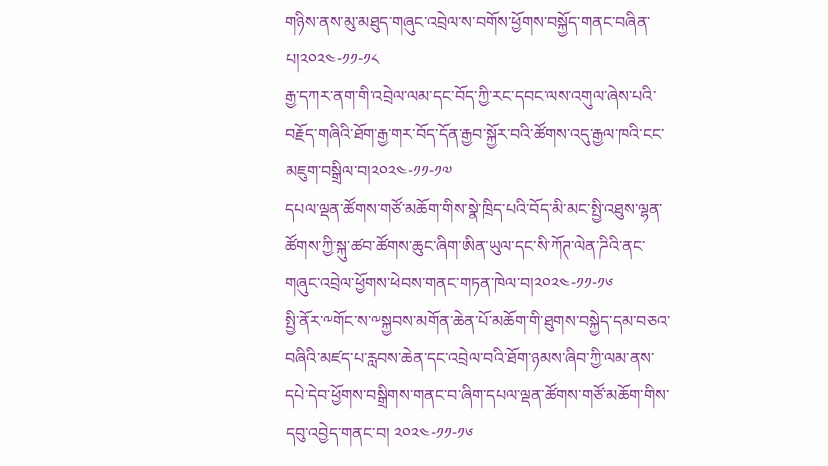གཉིས་ནས་མུ་མཐུད་གཞུང་འབྲེལ་ས་བགོས་ཕྱོགས་བསྐྱོད་གནང་བཞིན་པ།༢༠༢༤-༡༡-༡༨
རྒྱ་དཀར་ནག་གི་འབྲེལ་ལམ་དང་བོད་ཀྱི་རང་དབང་ལས་འགུལ་ཞེས་པའི་བརྗོད་གཞིའི་ཐོག་རྒྱ་གར་བོད་དོན་རྒྱབ་སྐྱོར་བའི་ཚོགས་འདུ་རྒྱལ་ཁའི་ངང་མཇུག་བསྒྲིལ་བ།༢༠༢༤-༡༡-༡༧
དཔལ་ལྡན་ཚོགས་གཙོ་མཆོག་གིས་སྣེ་ཁྲིད་པའི་བོད་མི་མང་སྤྱི་འཐུས་ལྷན་ཚོགས་ཀྱི་སྐུ་ཚབ་ཚོགས་ཆུང་ཞིག་ཨིན་ཡུལ་དང་སི་ཀོཊ་ལེན་ཌིའི་ནང་གཞུང་འབྲེལ་ཕྱོགས་ཕེབས་གནང་གཏན་ཁེལ་བ།༢༠༢༤-༡༡-༡༦
སྤྱི་ནོར་༸གོང་ས་༸སྐྱབས་མགོན་ཆེན་པོ་མཆོག་གི་ཐུགས་བསྐྱེད་དམ་བཅའ་བཞིའི་མཛད་པ་རླབས་ཆེན་དང་འབྲེལ་བའི་ཐོག་ཉམས་ཞིབ་ཀྱི་ལམ་ནས་དཔེ་དེབ་ཕྱོགས་བསྒྲིགས་གནང་བ་ཞིག་དཔལ་ལྡན་ཚོགས་གཙོ་མཆོག་གིས་དབུ་འབྱེད་གནང་བ། ༢༠༢༤-༡༡-༡༦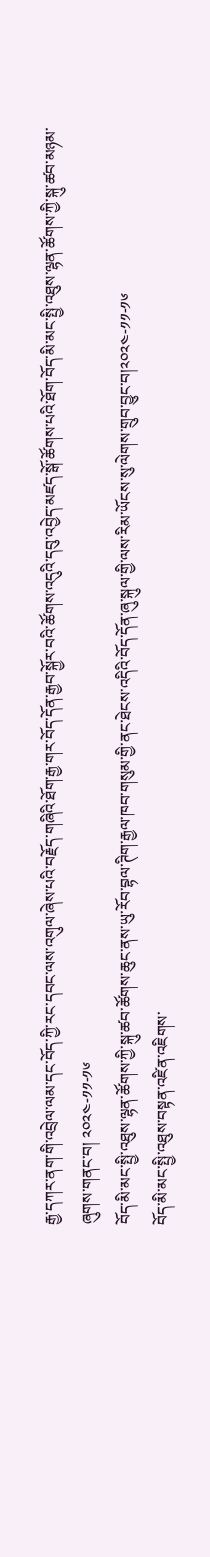རྒྱ་དཀར་ནག་གི་འབྲེལ་ལམ་དང་བོད་ཀྱི་རང་དབང་ལས་འགུལ་ཞེས་པའི་བརྗོད་གཞིའི་ཐོག་རྒྱ་གར་བོད་དོན་རྒྱབ་སྐྱོར་བའི་ཚོགས་འདུའི་དབུ་འབྱེད་མཛད་སྒོ་ཚོགས་པའི་ཐོག་བོད་མི་མང་སྤྱི་འཐུས་ལྷན་ཚོགས་ཀྱི་སྐུ་ཚབ་མཉམ་ཞུགས་གནང་བ། ༢༠༢༤-༡༡-༡༦
བོད་མི་མང་སྤྱི་འཐུས་ལྷན་ཚོགས་ཀྱི་སྐུ་ཚབ་ཚོགས་ཆུང་ནས་ཡུ་རོབ་བྷལ་ཊིག་རྒྱལ་ཁབ་གསུམ་གྱི་ནང་ཐེངས་འདིའི་བོད་དོན་ཞུ་སྐུལ་གྱི་ལས་རིམ་ཡོངས་སུ་ལེགས་གྲུབ་བྱུང་བ།༢༠༢༤-༡༡-༡༦
བོད་མི་མང་སྤྱི་འཐུས་བསྟན་འཛིན་འཇིགས་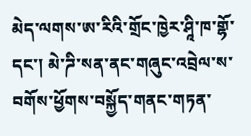མེད་ལགས་ཨ་རིའི་གྲོང་ཁྱེར་ཤཱི་ཁ་གྷོ་དང་། མེ་ཌི་སན་ནང་གཞུང་འབྲེལ་ས་བགོས་ཕྱོགས་བསྐྱོད་གནང་གཏན་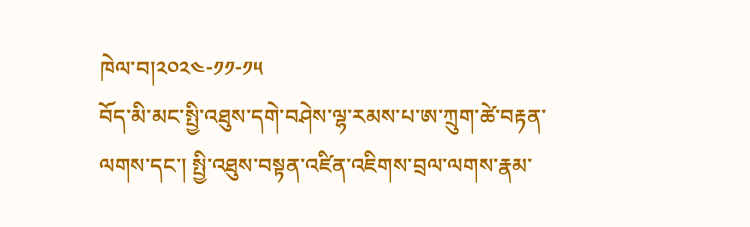ཁེལ་བ།༢༠༢༤-༡༡-༡༥
བོད་མི་མང་སྤྱི་འཐུས་དགེ་བཤེས་ལྷ་རམས་པ་ཨ་ཀྲུག་ཚེ་བརྟན་ལགས་དང་། སྤྱི་འཐུས་བསྟན་འཛིན་འཇིགས་བྲལ་ལགས་རྣམ་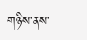གཉིས་ནས་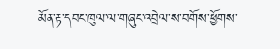མོན་རྟ་དབང་ཁུལ་ལ་གཞུང་འབྲེལ་ས་བགོས་ཕྱོགས་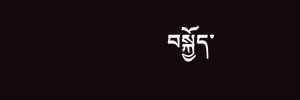བསྐྱོད་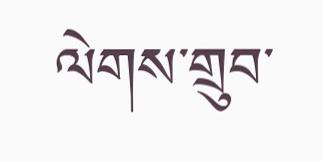ལེགས་གྲུབ་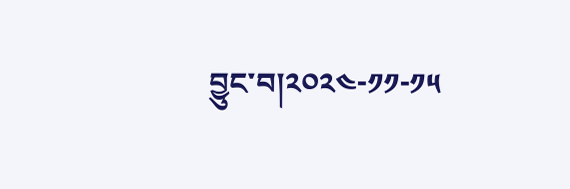བྱུང་བ།༢༠༢༤-༡༡-༡༥